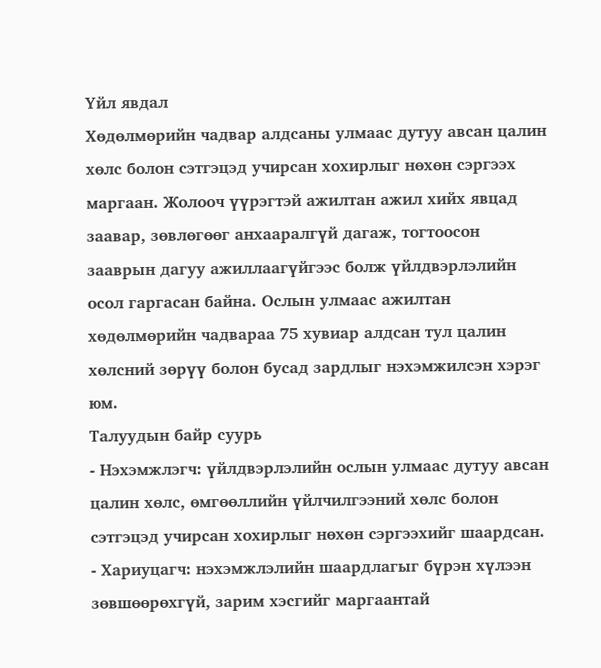Үйл явдал
Хөдөлмөрийн чадвар алдсаны улмаас дутуу авсан цалин хөлс болон сэтгэцэд учирсан хохирлыг нөхөн сэргээх маргаан. Жолооч үүрэгтэй ажилтан ажил хийх явцад заавар, зөвлөгөөг анхааралгүй дагаж, тогтоосон зааврын дагуу ажиллаагүйгээс болж үйлдвэрлэлийн осол гаргасан байна. Ослын улмаас ажилтан хөдөлмөрийн чадвараа 75 хувиар алдсан тул цалин хөлсний зөрүү болон бусад зардлыг нэхэмжилсэн хэрэг юм.
Талуудын байр суурь
- Нэхэмжлэгч: үйлдвэрлэлийн ослын улмаас дутуу авсан цалин хөлс, өмгөөллийн үйлчилгээний хөлс болон сэтгэцэд учирсан хохирлыг нөхөн сэргээхийг шаардсан.
- Хариуцагч: нэхэмжлэлийн шаардлагыг бүрэн хүлээн зөвшөөрөхгүй, зарим хэсгийг маргаантай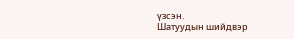үзсэн.
Шатуудын шийдвэр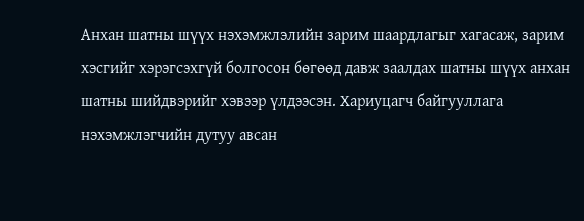Анхан шатны шүүх нэхэмжлэлийн зарим шаардлагыг хагасаж, зарим хэсгийг хэрэгсэхгүй болгосон бөгөөд давж заалдах шатны шүүх анхан шатны шийдвэрийг хэвээр үлдээсэн. Хариуцагч байгууллага нэхэмжлэгчийн дутуу авсан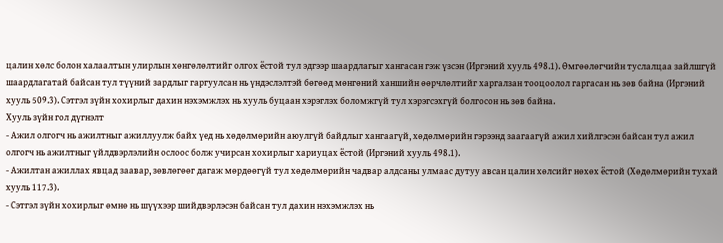цалин хөлс болон халаалтын улирлын хөнгөлөлтийг олгох ёстой тул эдгээр шаардлагыг хангасан гэж үзсэн (Иргэний хууль 498.1). Өмгөөлөгчийн туслалцаа зайлшгүй шаардлагатай байсан тул түүний зардлыг гаргуулсан нь үндэслэлтэй бөгөөд мөнгөний ханшийн өөрчлөлтийг харгалзан тооцоолол гаргасан нь зөв байна (Иргэний хууль 509.3). Сэтгэл зүйн хохирлыг дахин нэхэмжлэх нь хууль буцаан хэрэглэх боломжгүй тул хэрэгсэхгүй болгосон нь зөв байна.
Хууль зүйн гол дүгнэлт
- Ажил олгогч нь ажилтныг ажиллуулж байх үед нь хөдөлмөрийн аюулгүй байдлыг хангаагүй, хөдөлмөрийн гэрээнд заагаагүй ажил хийлгэсэн байсан тул ажил олгогч нь ажилтныг үйлдвэрлэлийн ослоос болж учирсан хохирлыг хариуцах ёстой (Иргэний хууль 498.1).
- Ажилтан ажиллах явцад заавар, зөвлөгөөг дагаж мөрдөөгүй тул хөдөлмөрийн чадвар алдсаны улмаас дутуу авсан цалин хөлсийг нөхөх ёстой (Хөдөлмөрийн тухай хууль 117.3).
- Сэтгэл зүйн хохирлыг өмнө нь шүүхээр шийдвэрлэсэн байсан тул дахин нэхэмжлэх нь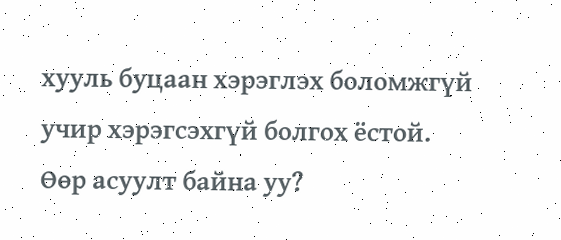хууль буцаан хэрэглэх боломжгүй учир хэрэгсэхгүй болгох ёстой.
Өөр асуулт байна уу?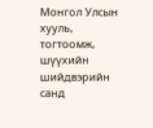Монгол Улсын хууль, тогтоомж, шүүхийн шийдвэрийн санд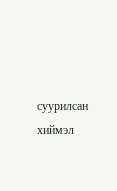суурилсан хиймэл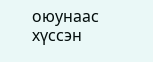оюунаас хүссэн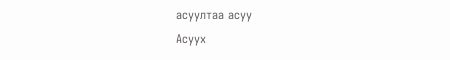асуултаа асуу
Асуух